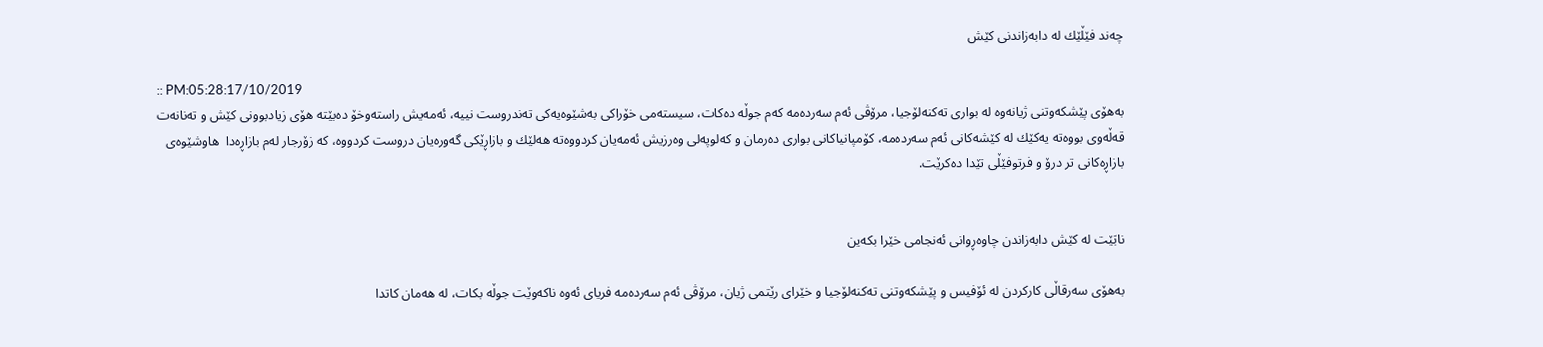چه‌ند فێڵێك له‌ دابه‌زاندنى كێش

:: PM:05:28:17/10/2019
به‌هۆى پێشكه‌وتنى ژیانه‌وه‌ له‌ بوارى ته‌كنه‌لۆجیا، مرۆڤى ئه‌م سه‌رده‌مه‌ كه‌م جوڵه‌ ده‌كات، سیسته‌مى خۆراكى به‌شێوه‌یه‌كى ته‌ندروست نییه‌، ئه‌مه‌یش راسته‌وخۆ ده‌بێته‌ هۆى زیادبوونى كێش و ته‌نانه‌ت قه‌ڵه‌وى بووه‌ته‌ یه‌كێك له‌ كێشه‌كانى ئه‌م سه‌رده‌مه‌، كۆمپانیاكانى بوارى ده‌رمان و كه‌لوپه‌لى وه‌رزیش ئه‌مه‌یان كردووه‌ته‌ هه‌لێك و بازاڕێكى گه‌وره‌یان دروست كردووه‌، كه‌ زۆرجار له‌م بازاڕه‌دا  هاوشێوه‌ى بازاڕه‌كانى تر درۆ و فرتوفێڵى تێدا ده‌كرێت.


نابَێت له‌ كێش دابه‌زاندن چاوه‌ڕوانى ئه‌نجامى خێرا بكه‌ین

به‌هۆى سه‌رقاڵى كاركردن له‌ ئۆفیس و پێشكه‌وتنى ته‌كنه‌لۆجیا و خێراى رێتمى ژیان، مرۆڤى ئه‌م سه‌رده‌مه‌ فریاى ئه‌وه‌ ناكه‌وێت جوڵه‌ بكات، له‌ هه‌مان كاتدا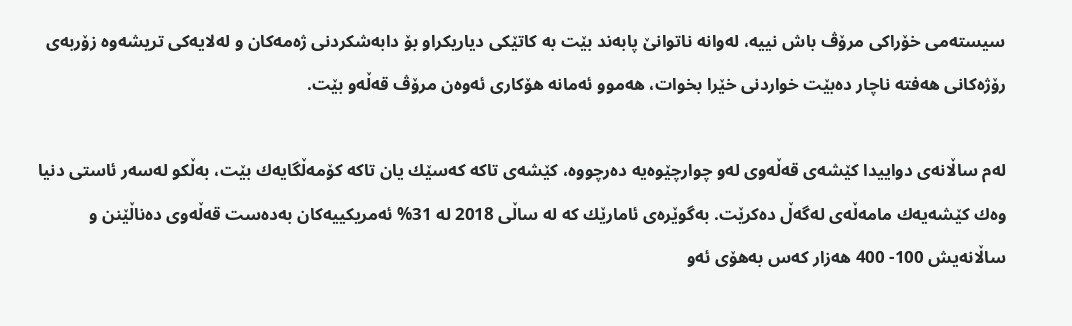سیسته‌مى خۆراكى مرۆڤ باش نییه‌، له‌وانه‌ ناتوانێ پابه‌ند بێت به‌ كاتێكى دیاریكراو بۆ دابه‌شكردنى ژه‌مه‌كان و له‌لایه‌كى تریشه‌وه‌ زۆربه‌ى رۆژه‌كانى هه‌فته‌ ناچار ده‌بێت خواردنى خێرا بخوات، هه‌موو ئه‌مانه‌ هۆكارى ئه‌وه‌ن مرۆڤ قه‌ڵه‌و بێت.

له‌م ساڵانه‌ى دواییدا كێشه‌ى قه‌ڵه‌وى له‌و چوارچێوه‌یه‌ ده‌رچووه‌، كێشه‌ى تاكه‌ كه‌سێك یان تاكه‌ كۆمه‌ڵگایه‌ك بێت، به‌ڵكو له‌سه‌ر ئاستى دنیا وه‌ك كێشه‌یه‌ك مامه‌ڵه‌ى له‌گه‌ڵ ده‌كرێت. به‌گوێره‌ى ئامارێك كه‌ له‌ ساڵى 2018 له‌ 31% ئه‌مریكییه‌كان به‌ده‌ست قه‌ڵه‌وى ده‌ناڵێنن و ساڵانه‌یش 100- 400 هه‌زار كه‌س به‌هۆى ئه‌و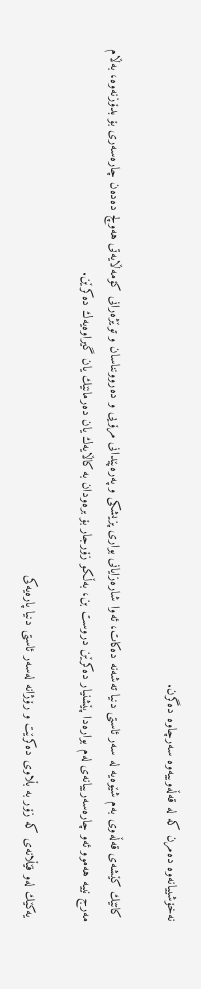نه‌خۆشییانه‌وه‌ ده‌مرن كه‌ له‌ قه‌ڵه‌وییه‌وه‌ سه‌رچاوه‌ ده‌گرن.

 كاتێك كێشه‌ى قه‌ڵه‌وى به‌م شێوه‌یه‌ له‌ سه‌ر ئاستى دنیا ته‌شه‌نه‌ ده‌كات، ئه‌وا شاره‌زایانى بوارى پزیشكى و په‌ره‌پێدانى مرۆیى و ده‌روونناسان و توێژه‌رانى كۆمه‌ڵایه‌تى هه‌ولچ ده‌ده‌ن چاره‌سه‌رى بۆ بدۆزنه‌وه‌، به‌ڵام مه‌رج نییه‌ هه‌موو ئه‌و چاره‌سه‌رییانه‌ى له‌م بواره‌دا پێشنیار ده‌كرێن دروست بن، به‌ڵكو زۆرجار بۆ بره‌ودان به‌ كاڵایه‌ك یان ده‌رمانێك یان گیراوه‌یه‌ك ده‌كرێن.

 یه‌كێك له‌و فێڵانه‌ى كه‌ زۆر به‌ بڵاوى ده‌كرێت و رۆژانه‌ له‌سه‌ر ئاستى دنیا پاره‌یه‌كى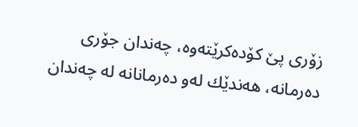زۆرى پێ كۆده‌كرێته‌وه‌، چه‌ندان جۆرى ده‌رمانه‌، هه‌ندێك له‌و ده‌رمانانه‌ له‌ چه‌ندان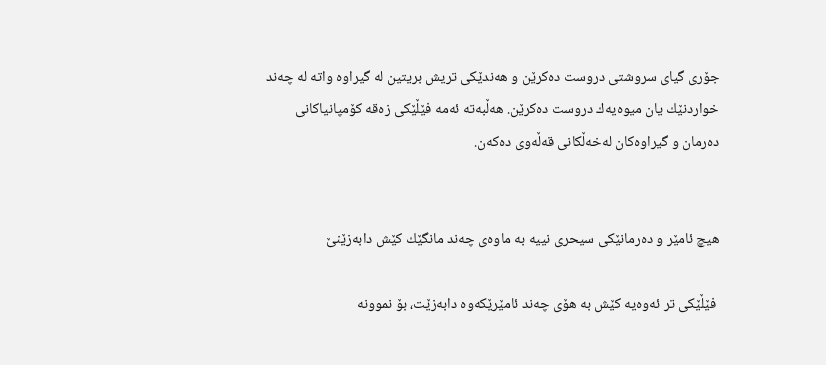جۆرى گیاى سروشتى دروست ده‌كرێن و هه‌ندێكى تریش بریتین له‌ گیراوه‌ واته‌ له‌ چه‌ند خواردنێك یان میوه‌یه‌ك دروست ده‌كرێن. هه‌ڵبه‌ته‌ ئه‌مه‌ فێڵێكى زه‌قه‌ كۆمپانیاكانى ده‌رمان و گیراوه‌كان له‌خه‌ڵكانى قه‌ڵه‌وى ده‌كه‌ن.


هیچ ئامێر و ده‌رمانێكى سیحرى نییه‌ به‌ ماوه‌ى چه‌ند مانگێك كێش دابه‌زێنێ

 فێڵێكى تر ئه‌وه‌یه‌ كێش به‌ هۆى چه‌ند ئامێرێكه‌وه‌ دابه‌زێت، بۆ نموونه‌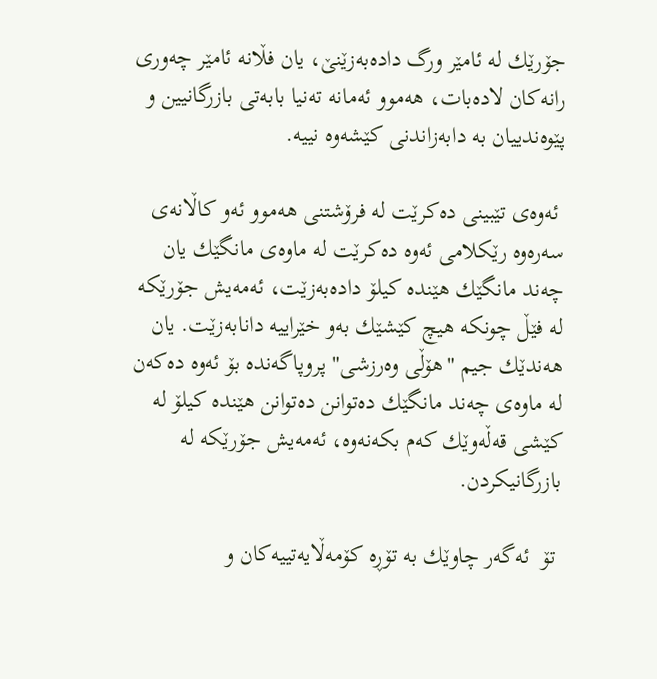جۆرێك له‌ ئامێر ورگ داده‌به‌زێنێ، یان فڵانه‌ ئامێر چه‌ورى رانه‌كان لاده‌بات، هه‌موو ئه‌مانه‌ ته‌نیا بابه‌تى بازرگانیین و پێوه‌ندییان به‌ دابه‌زاندنى كێشه‌وه‌ نییه‌.

 ئه‌وه‌ى تێبینى ده‌كرێت له‌ فرۆشتنى هه‌موو ئه‌و كاڵانه‌ى سه‌ره‌وه‌ رێكلامى ئه‌وه‌ ده‌كرێت له‌ ماوه‌ى مانگێك یان چه‌ند مانگێك هێنده‌ كیلۆ داده‌به‌زێت، ئه‌مه‌یش جۆرێكه‌ له‌ فێڵ چونكه‌ هیچ كێشێك به‌و خێراییه‌ دانابه‌زێت. یان هه‌ندێك جیم "هۆڵى وه‌رزشى" پروپاگه‌نده‌ بۆ ئه‌وه‌ ده‌كه‌ن له‌ ماوه‌ى چه‌ند مانگێك ده‌توانن ده‌توانن هێنده‌ كیلۆ له‌ كێشى قه‌ڵه‌وێك كه‌م بكه‌نه‌وه‌، ئه‌مه‌یش جۆرێكه‌ له‌ بازرگانیكردن.

 تۆ  ئه‌گه‌ر چاوێك به‌ تۆڕه‌ كۆمه‌ڵایه‌تییه‌كان و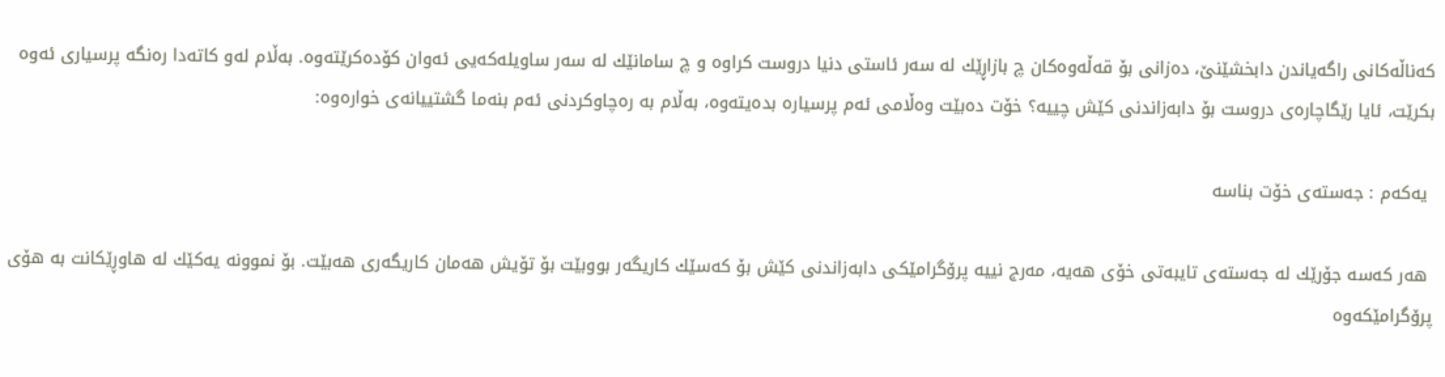كه‌ناڵه‌كانى راگه‌یاندن دابخشێنێ، ده‌زانى بۆ قه‌ڵه‌وه‌كان چ بازاڕێك له‌ سه‌ر ئاستى دنیا دروست كراوه‌ و چ سامانێك له‌ سه‌ر ساویله‌كه‌یى ئه‌وان كۆده‌كرێته‌وه‌. به‌ڵام له‌و كاته‌دا ره‌نگه‌ پرسیارى ئه‌وه‌ بكرێت، ئایا رێگاچاره‌ى دروست بۆ دابه‌زاندنى كێش چییه‌؟ خۆت ده‌بێت وه‌ڵامى ئه‌م پرسیاره‌ بده‌یته‌وه‌، به‌ڵام به‌ ره‌چاوكردنى ئه‌م بنه‌ما گشتییانه‌ى خواره‌وه‌:

 یه‌كه‌م : جه‌سته‌ى خۆت بناسه‌

 هه‌ر كه‌سه‌ جۆرێك له‌ جه‌سته‌ى تایبه‌تى خۆى هه‌یه‌، مه‌رج نییه‌ پرۆگرامێكى دابه‌زاندنى كێش بۆ كه‌سێك كاریگه‌ر بووبێت بۆ تۆیش هه‌مان كاریگه‌رى هه‌بێت. بۆ نموونه‌ یه‌كێك له‌ هاوڕێكانت به‌ هۆى پرۆگرامێكه‌وه‌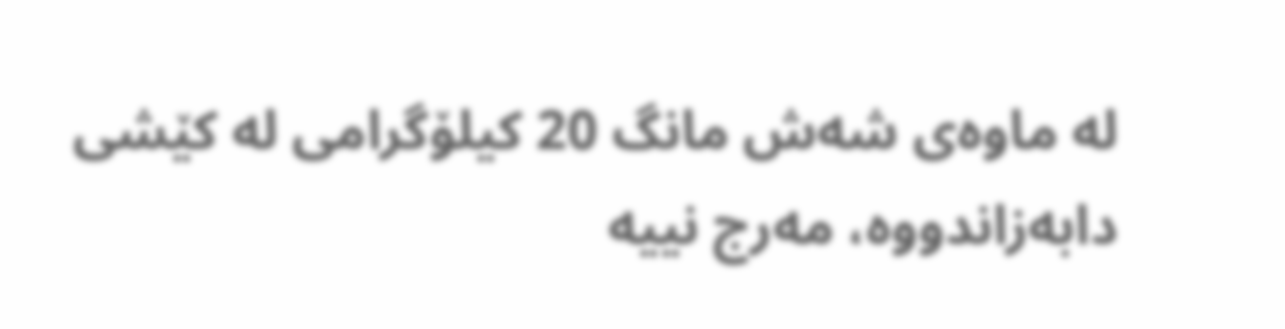له‌ ماوه‌ى شه‌ش مانگ 20 كیلۆگرامى له‌ كێشى دابه‌زاندووه‌، مه‌رج نییه‌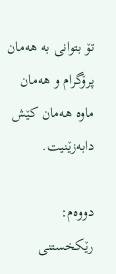تۆ بتوانى به‌ هه‌مان پرۆگرام و هه‌مان ماوه‌ هه‌مان كێش دابه‌زێنیت.

دووه‌م: رێكخستنى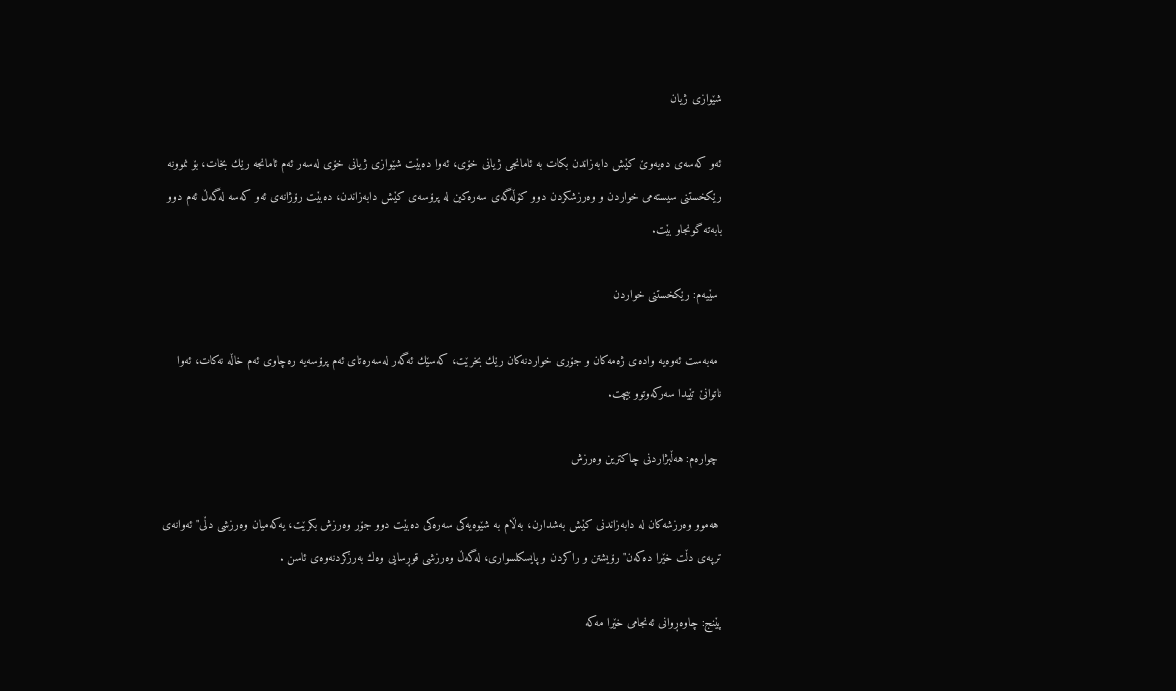شێوازى ژیان

ئه‌و كه‌سه‌ى ده‌یه‌وێ كێش دابه‌زاندن بكات به‌ ئامانجى ژیانى خۆى، ئه‌وا ده‌بێت شێوازى ژیانى خۆى له‌سه‌ر ئه‌م ئامانجه‌ رێك بخات، بۆ نموونه‌ رێكخستنى سیسته‌مى خواردن و وه‌رزشكردن دوو كۆڵه‌گه‌ى سه‌ره‌كین له‌ پرۆسه‌ى كێش دابه‌زاندن، ده‌بێت رۆژانه‌ى ئه‌و كه‌سه‌ له‌گه‌ڵ ئه‌م دوو بابه‌ته‌ گونجاو بێت.

 سێیه‌م: رێكخستنى خواردن

 مه‌به‌ست ئه‌وه‌یه‌ واده‌ى ژه‌مه‌كان و جۆرى خواردنه‌كان رێك بخرێت، كه‌سێك ئه‌گه‌ر له‌سه‌ره‌تاى ئه‌م پرۆسه‌یه‌ ره‌چاوى ئه‌م خاڵه‌ نه‌كات، ئه‌وا ناتوانێ تێیدا سه‌ركه‌وتوو بیچت.

 چواره‌م: هه‌ڵبژاردنى چاكترین وه‌رزش

 هه‌موو وه‌رزشه‌كان له‌ دابه‌زاندنى كێش به‌شدارن، به‌ڵام به‌ شێوه‌یه‌كى سه‌ره‌كى ده‌بێت دوو جۆر وه‌رزش بكرێت، یه‌كه‌میان وه‌رزشى دڵى" ئه‌وانه‌ى ترپه‌ى دڵت خێرا ده‌كه‌ن" رۆیشتن و راكردن و پایسكلسوارى، له‌گه‌ڵ وه‌رزشى قوڕسایى وه‌ك به‌رزكردنه‌وه‌ى ئاسن .

پێنج: چاوه‌ڕوانى ئه‌نجامى خێرا مه‌كه‌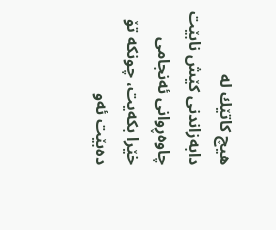هیچ كاتێك له‌ دابه‌زاندنى كێش نابێت چاوه‌ڕوانى ئه‌نجامى خێرا بكه‌یت، چونكه‌ تۆ ده‌بێت ئه‌و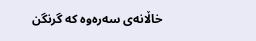خاڵانه‌ى سه‌ره‌وه‌ كه‌ گرنگن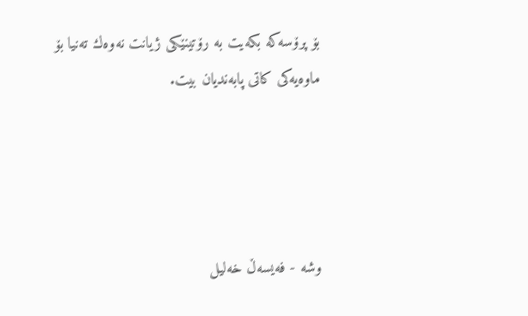بۆ پرۆسه‌كه‌ بكه‌یت به‌ رۆتینێكى ژیانت نه‌وه‌ك ته‌نیا بۆ ماوه‌یه‌كى كاتى پابه‌ندیان بیت.




وشە - فه‌یسه‌ڵ خه‌لیل